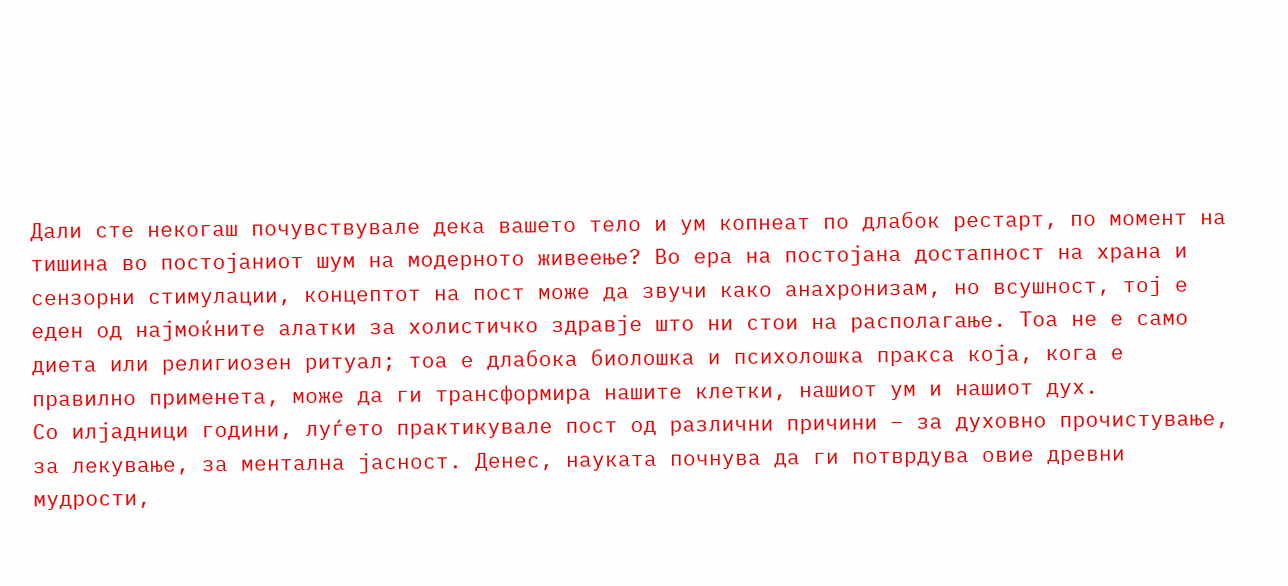Дали сте некогаш почувствувале дека вашето тело и ум копнеат по длабок рестарт, по момент на тишина во постојаниот шум на модерното живеење? Во ера на постојана достапност на храна и сензорни стимулации, концептот на пост може да звучи како анахронизам, но всушност, тој е еден од најмоќните алатки за холистичко здравје што ни стои на располагање. Тоа не е само диета или религиозен ритуал; тоа е длабока биолошка и психолошка пракса која, кога е правилно применета, може да ги трансформира нашите клетки, нашиот ум и нашиот дух.
Со илјадници години, луѓето практикувале пост од различни причини – за духовно прочистување, за лекување, за ментална јасност. Денес, науката почнува да ги потврдува овие древни мудрости,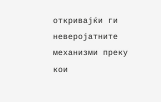откривајќи ги неверојатните механизми преку кои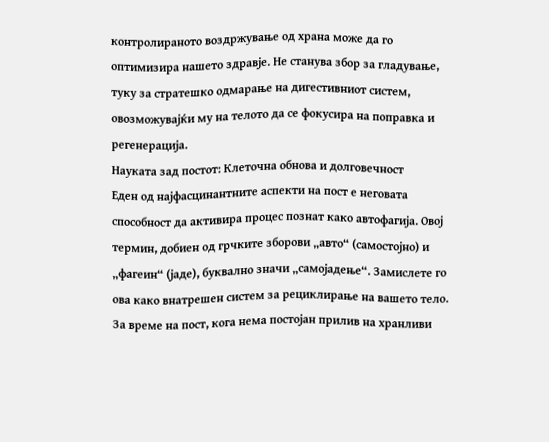контролираното воздржување од храна може да го оптимизира нашето здравје. Не станува збор за гладување, туку за стратешко одмарање на дигестивниот систем, овозможувајќи му на телото да се фокусира на поправка и регенерација.
Науката зад постот: Клеточна обнова и долговечност
Еден од најфасцинантните аспекти на пост е неговата способност да активира процес познат како автофагија. Овој термин, добиен од грчките зборови „авто“ (самостојно) и „фагеин“ (јаде), буквално значи „самојадење“. Замислете го ова како внатрешен систем за рециклирање на вашето тело. За време на пост, кога нема постојан прилив на хранливи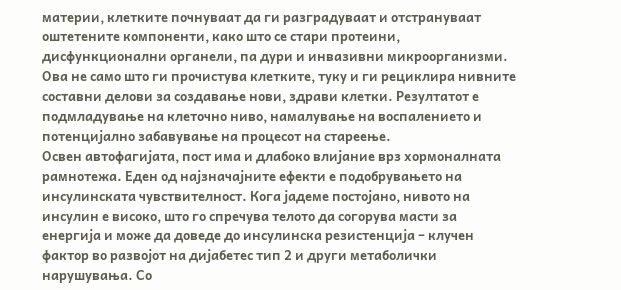материи, клетките почнуваат да ги разградуваат и отстрануваат оштетените компоненти, како што се стари протеини, дисфункционални органели, па дури и инвазивни микроорганизми. Ова не само што ги прочистува клетките, туку и ги рециклира нивните составни делови за создавање нови, здрави клетки. Резултатот е подмладување на клеточно ниво, намалување на воспалението и потенцијално забавување на процесот на стареење.
Освен автофагијата, пост има и длабоко влијание врз хормоналната рамнотежа. Еден од најзначајните ефекти е подобрувањето на инсулинската чувствителност. Кога јадеме постојано, нивото на инсулин е високо, што го спречува телото да согорува масти за енергија и може да доведе до инсулинска резистенција – клучен фактор во развојот на дијабетес тип 2 и други метаболички нарушувања. Со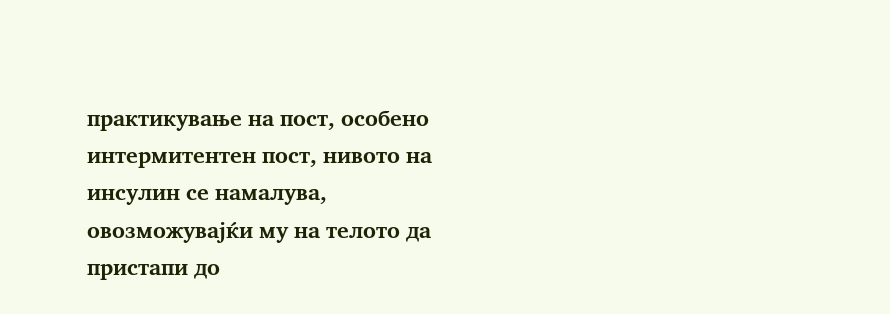практикување на пост, особено интермитентен пост, нивото на инсулин се намалува, овозможувајќи му на телото да пристапи до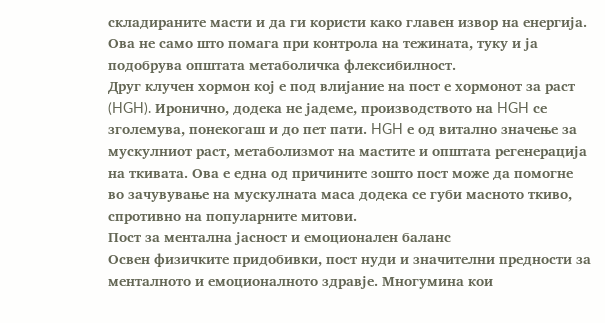складираните масти и да ги користи како главен извор на енергија. Ова не само што помага при контрола на тежината, туку и ја подобрува општата метаболичка флексибилност.
Друг клучен хормон кој е под влијание на пост е хормонот за раст (HGH). Иронично, додека не јадеме, производството на HGH се зголемува, понекогаш и до пет пати. HGH е од витално значење за мускулниот раст, метаболизмот на мастите и општата регенерација на ткивата. Ова е една од причините зошто пост може да помогне во зачувување на мускулната маса додека се губи масното ткиво, спротивно на популарните митови.
Пост за ментална јасност и емоционален баланс
Освен физичките придобивки, пост нуди и значителни предности за менталното и емоционалното здравје. Многумина кои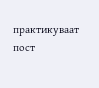практикуваат пост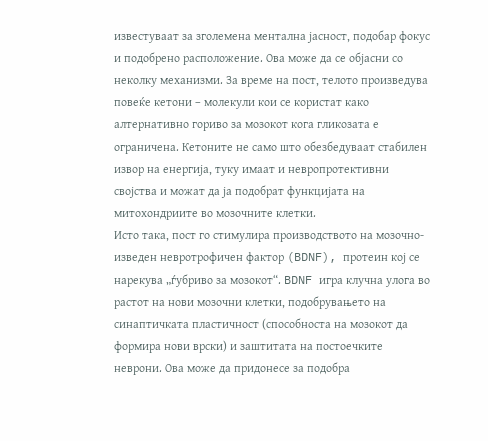известуваат за зголемена ментална јасност, подобар фокус и подобрено расположение. Ова може да се објасни со неколку механизми. За време на пост, телото произведува повеќе кетони – молекули кои се користат како алтернативно гориво за мозокот кога гликозата е ограничена. Кетоните не само што обезбедуваат стабилен извор на енергија, туку имаат и невропротективни својства и можат да ја подобрат функцијата на митохондриите во мозочните клетки.
Исто така, пост го стимулира производството на мозочно-изведен невротрофичен фактор (BDNF), протеин кој се нарекува „ѓубриво за мозокот“. BDNF игра клучна улога во растот на нови мозочни клетки, подобрувањето на синаптичката пластичност (способноста на мозокот да формира нови врски) и заштитата на постоечките неврони. Ова може да придонесе за подобра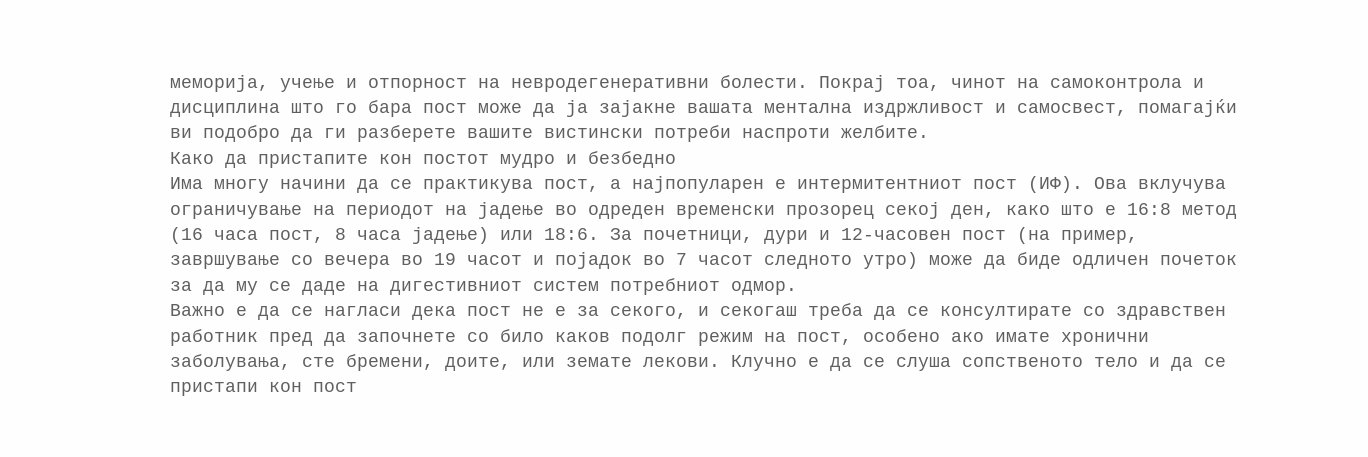меморија, учење и отпорност на невродегенеративни болести. Покрај тоа, чинот на самоконтрола и дисциплина што го бара пост може да ја зајакне вашата ментална издржливост и самосвест, помагајќи ви подобро да ги разберете вашите вистински потреби наспроти желбите.
Како да пристапите кон постот мудро и безбедно
Има многу начини да се практикува пост, а најпопуларен е интермитентниот пост (ИФ). Ова вклучува ограничување на периодот на јадење во одреден временски прозорец секој ден, како што е 16:8 метод (16 часа пост, 8 часа јадење) или 18:6. За почетници, дури и 12-часовен пост (на пример, завршување со вечера во 19 часот и појадок во 7 часот следното утро) може да биде одличен почеток за да му се даде на дигестивниот систем потребниот одмор.
Важно е да се нагласи дека пост не е за секого, и секогаш треба да се консултирате со здравствен работник пред да започнете со било каков подолг режим на пост, особено ако имате хронични заболувања, сте бремени, доите, или земате лекови. Клучно е да се слуша сопственото тело и да се пристапи кон пост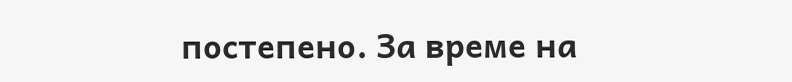постепено. За време на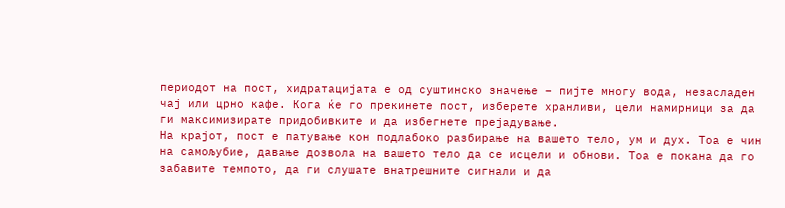периодот на пост, хидратацијата е од суштинско значење – пијте многу вода, незасладен чај или црно кафе. Кога ќе го прекинете пост, изберете хранливи, цели намирници за да ги максимизирате придобивките и да избегнете прејадување.
На крајот, пост е патување кон подлабоко разбирање на вашето тело, ум и дух. Тоа е чин на самољубие, давање дозвола на вашето тело да се исцели и обнови. Тоа е покана да го забавите темпото, да ги слушате внатрешните сигнали и да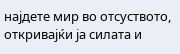најдете мир во отсуството, откривајќи ја силата и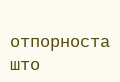отпорноста што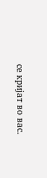се кријат во вас.